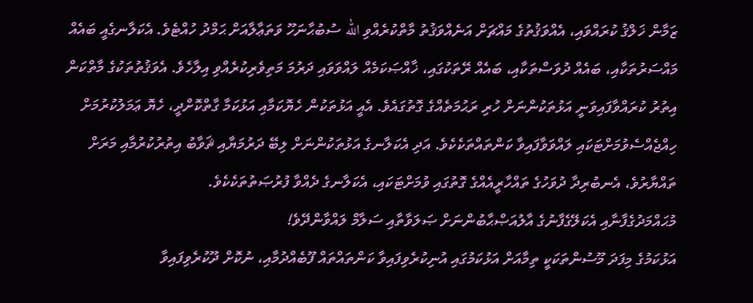ޒަމާން ޚަލްޤު ކުރައްވައި، އެއްވަޤުތުގެ މައްޗަށް އަނެއްވަޤުތު މާތްކުރެއްވި الله ސުބުޙާނަހޫ ވަތަޢާލާއަށް ޙަމްދު ހުއްޓެވެ. އެކަލާނގެއީ ބައެއް މައްސަރުތަކާއި، ބައެއް ދުވަސްތަކާއި، ބައެއް ރޭތަކުގައި، ޚާއްޞަކަމެއް ލައްވަވައި ދަރުމަ މަތިވެރިކުރެއްވި އިލާހެވެ. އެވަޤުތުތަކުގެ މާތްކަން އިތުރު ކުރައްވާފައިވަނީ އަޅުތަކުންނަށް ހުރި ރަޙުމަތެއްގެ ގޮތުގައެވެ. އެއީ އަޅުތަކުން ހެޔޮކަމާއި އަޅުކަމާ ގާތްކޮށްދީ، ހެޔޮ ޢަމަލުކުރުމަށް ހިއްޖެއްސެވުމަށްޓަކައި ލައްވަވާފައިވާ ކަންތައްތަކެކެވެ. އަދި އެކަލާނގެ އަޅުތަކުންނަށް ލިބޭ ދަރުމަޔާއި ޘަވާބު އިތުރުކުރުމާއި މަރަށް ތައްޔާރުވެ، އެނބުރިދާ ދުވަހުގެ ތައްހާރީއެއްގެ ގޮތުގައި ވުމަށްޓަކައި، އެކަލާނގެ ދެއްވާ ފުރުޞަތުތަކެކެވެ.
މުޙައްމަދުގެފާނާއި އެކަލޭގެފާނުގެ އާލުއަޞްޙާބުންނަށް ޞަލަވާތާއި ސަލާމް ލައްވާންދޭވެ!
އަޅުކަމުގެ މިފަދަ މޫސުންތަކަކީ ތިމާއަށް އަޅުކަމުގައި އުނިކުރެވިފައިވާ ކަންތައްތައް ފޫބެއްދުމާއި، ނުކޮށް ދޫކުރެވިފައިވާ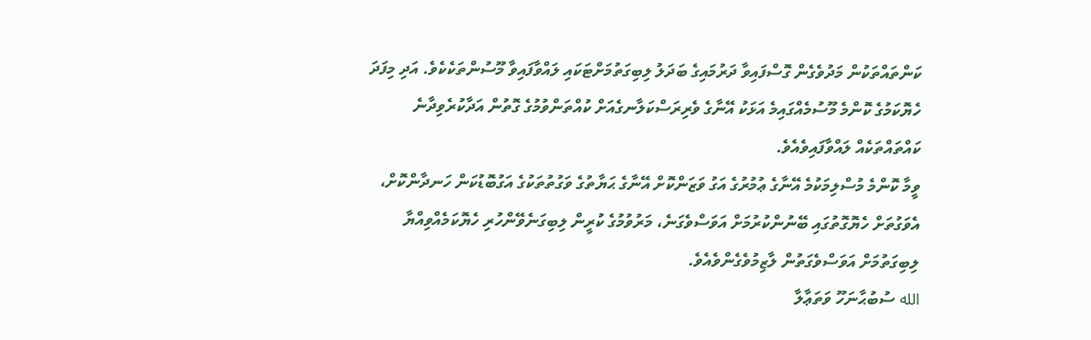ކަންތައްތަކުން މަދުވެގެން ގޮސްފައިވާ ދަރުމައިގެ ބަދަލު ލިބިގަތުމަށްޓަކައި ލައްވާފައިވާ މޫސުންތަކެކެވެ. އަދި މިފަދަ ހެޔޮކަމުގެ ކޮންމެ މޫސުމެއްގައިމެ އަޅަކު އޭނާގެ ވެރިރަސްކަލާނގެއަށް ކުއްތަންވުމުގެ ގޮތުން އަދާކުރެވިދާނެ ކައްތައްތަކެއް ލައްވާފައިވެއެވެ.
ވީމާ ކޮންމެ މުސްލިމަކުމެ އޭނާގެ ޢުމުރުގެ އަގު ވަޒަންކޮށް އޭނާގެ ޙަޔާތުގެ ވަގުތުތަކުގެ އަގުބޮޑުކަން ހަނދާންކޮށް، އެވަގުތަށް ހެޔޮގޮތުގައި ބޭނުންކުރުމަށް އަވަސްވެގަނެ، މަރުވުމުގެ ކުރީން ލިބިގަނެވޭންހުރި ހެޔޮކަމެއްވިއްޔާ ލިބިގަތުމަށް އަވަސްވެގަތުން ލާޒިމުވެގެންވެއެވެ.
الله ސުބުޙާނަހޫ ވަތަޢާލާ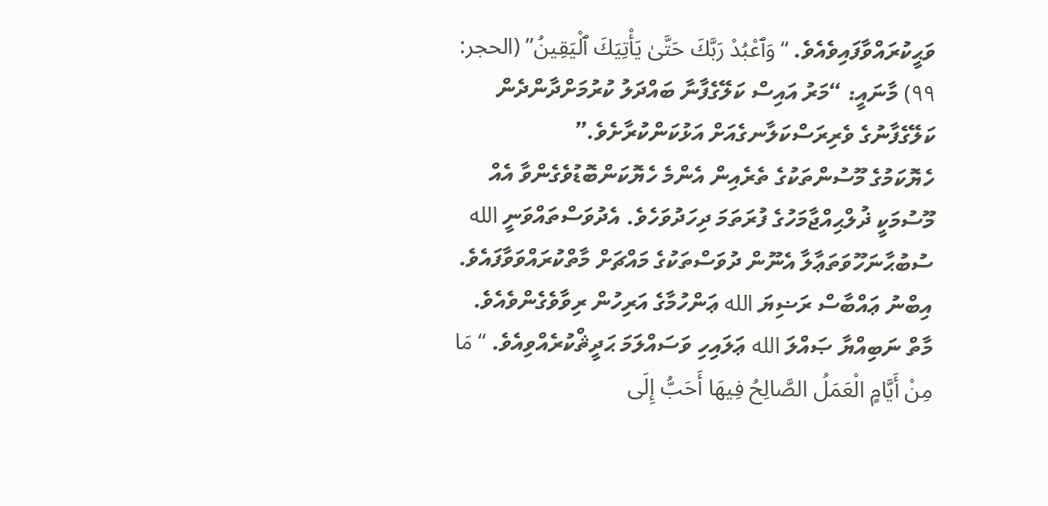ވަޙީކުރައްވާފައިވެއެވެ. “وَٱعْبُدْ رَبَّكَ حَتَّىٰ يَأْتِيَكَ ٱلْيَقِينُ” (الحجر: ۹۹) މާނައީ: “މަރު އައިސް ކަލޭގެފާނާ ބައްދަލު ކުރުމަށްދާންދެން ކަލޭގެފާނުގެ ވެރިރަސްކަލާނގެއަށް އަޅުކަންކުރާށެވެ.”
ހެޔޮކަމުގެ މޫސުންތަކުގެ ތެރެއިން އެންމެ ހެޔޮކަންބޮޑުވެގެންވާ އެއް މޫސުމަކީ ޛުލްޙިއްޖާމަހުގެ ފުރަތަމަ ދިހަދުވަހެވެ. އެދުވަސްތައްވަނީ الله ސުބުޙާނަހޫވަތަޢާލާ އެނޫން ދުވަސްތަކުގެ މައްޗަށް މާތްކުރައްވަވާފައެވެ. އިބްނު ޢައްބާސް ރަޟިޔަ الله ޢަންހުމާގެ އަރިހުން ރިވާވެގެންވެއެވެ. މާތް ނަބިއްޔާ ޞައްލަ الله ޢަލައިހި ވަސައްލަމަ ޙަދީޘްކުރެއްވިއެވެ. “مَا مِنْ أَيَّامٍ الْعَمَلُ الصَّالِحُ فِيهَا أَحَبُّ إِلَى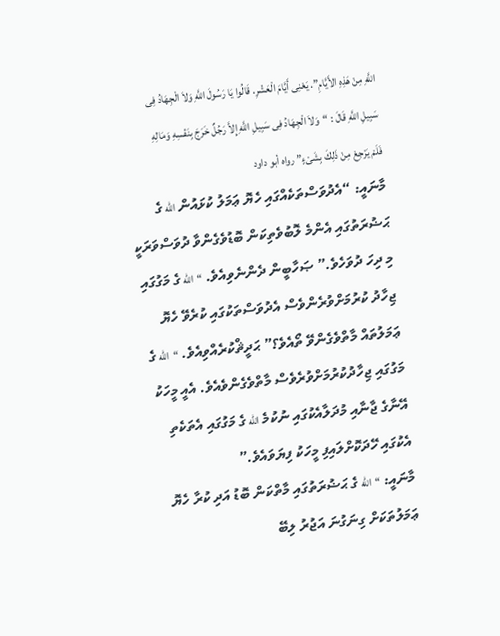اللَّهِ مِنْ هَذِهِ الأَيَّامِ”. يَعْنِى أَيَّامَ الْعَشْرِ. قَالُوا يَا رَسُولَ اللَّهِ وَلاَ الْجِهَادُ فِى سَبِيلِ اللَّهِ قَالَ : “وَلاَ الْجِهَادُ فِى سَبِيلِ اللَّهِ إِلاَّ رَجُلٌ خَرَجَ بِنَفْسِهِ وَمَالِهِ فَلَمْ يَرْجِعْ مِنْ ذَلِكَ بِشَىْءٍ” رواه أبو داود
މާނައީ: “އެދުވަސްތަކެއްގައި ހެޔޮ ޢަމަލު ކުޅައުން الله ގެ ޙަޟުރަތުގައި އެންމެ ލޮބުވެތިކަން ބޮޑުވެގެންވާ ދުވަސްވަރަކީ މި ދިހަ ދުވަހެވެ.” ޞަހާބީން ދެންނެވިއެވެ. “الله ގެ މަގުގައި ޖިހާދު ކުރުމަށްވުރެންވެސް އެދުވަސްތަކުގައި ކުރެވޭ ހެޔޮ ޢަމަލުތައް މާތްވެގެންވޭ ތޯއެވެ؟” ޙަދީޘްކުރެއްވިއެވެ. “الله ގެ މަގުގައި ޖިހާދުކުރުމަށްވުރެވެސް މާތްވެގެންވެއެވެ. އެއީ މީހަކު އޭނާގެ ޖާނާއި މުދަލާއެކުގައި ނުކުމެ الله ގެ މަގުގައި އެތަކެތި އެކުގައި ހޭދަކޮށްލައިފި މީހަކު ފިޔަވައެވެ.”
މާނައީ: “الله ގެ ޙަޟުރަތުގައި މާތްކަން ބޮޑު އަދި ކުރާ ހެޔޮ ޢަމަލުތަކަށް ގިނަގުނަ އަޖުރު ލިބޭ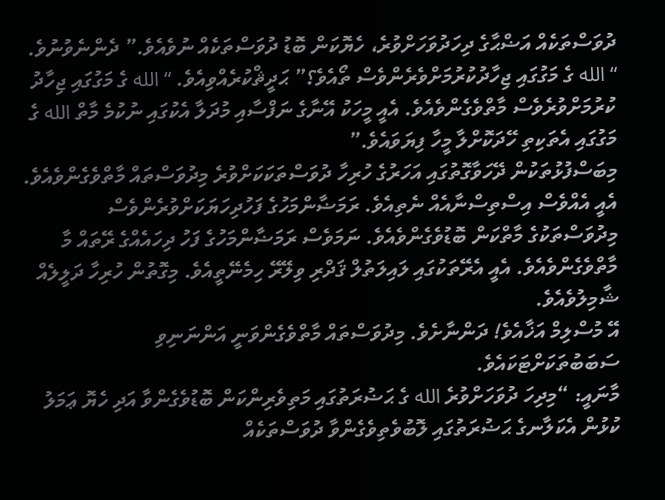ދުވަސްތަކެއް އަޟްޙާގެ ދިހަދުވަހަށްވުރެ، ހެޔޮކަން ބޮޑު ދުވަސްތަކެއް ނުވެއެވެ.” ދެންނެވުނުވެ. “الله ގެ މަގުގައި ޖިހާދުކުރުމަށްވެރެންވެސް ތޯއެވެ؟” ޙަދީޘްކުރެއްވިއެވެ. “الله ގެ މަގުގައި ޖިހާދު ކުރުމަށްވުރެވެސް މާތްވެގެންވެއެވެ. އެއީ މީހަކު އޭނާގެ ނަފްސާއި މުދަލާ އެކުގައި ނުކުމެ މާތް الله ގެ މަގުގައި އެތަކިތި ހޭދަކޮށްލާ މީހާ ފިޔަވައެވެ.”
މިބަސްފުޅުތަކުން ދޭހަވާގޮތުގައި އަހަރުގެ ހުރިހާ ދުވަސްތަކަކަށްވުރެ މިދުވަސްތައް މާތްވެގެންވެއެވެ. އެއީ އެއްވެސް އިސްތިސްނާއެއް ނެތިއެވެ. ރަމަޟާންމަހުގެ ފަހުދިހަޔަކަށްވުރެންވެސް މިދުވަސްތަކުގެ މާތްކަން ބޮޑުވެގެންވެއެވެ. ނަމަވެސް ރަމަޟާންމަހުގެ ފަހު ދިހައެއްގެ ރޭތައް މާ މާތްވެގެންވެއެވެ. އެއީ އެރޭތަކުގައި ލައިލަތުލް ޤަދްރި ވިލޭރޭ ހިމެނޭތީއެވެ. މިގޮތުން ހުރިހާ ދަލީލެއް ޝާމިލުވެއެވެ.
އޭ މުސްލިމް އަޚާއެވެ! ދަންނާށެވެ. މިދުވަސްތައް މާތްވެގެންވަނީ އަންނަނިވި ސަބަބުތަކަށްޓަކައެވެ.
މާނައީ: “މިދިހަ ދުވަހަށްވުރެ الله ގެ ޙަޟުރަތުގައި މަތިވެރިންކަން ބޮޑުވެގެންވާ އަދި ހެޔޮ ޢަމަލު ކުޅުން އެކަލާނގެ ޙަޟުރަތުގައި ލޮބުވެތިވެގެންވާ ދުވަސްތަކެއް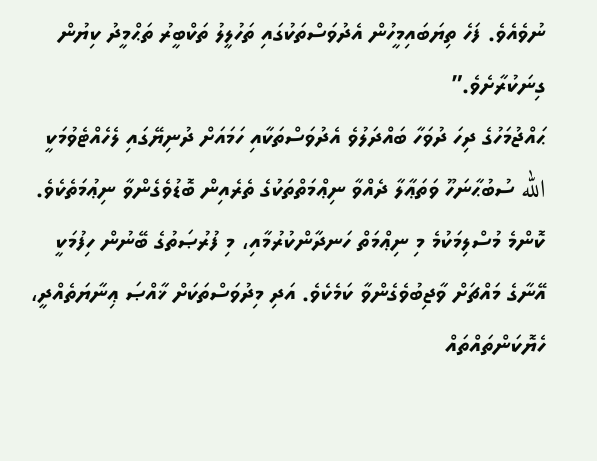ނުވެއެވެ. ފަހެ ތިޔަބައިމީހުން އެދުވަސްތަކުގައި ތަހުލީލު ތަކްބީރު ތަޙްމީދު ކިޔުން ގިނަކުރާށެވެ.”
ޙައްޖުމަހުގެ ދިހަ ދުވަހާ ބައްދަލުވެ އެދުވަސްތަކާއި ހަމައަށް ދުނިޔޭގައި ލެހެއްޓެވުމަކީ الله ސުބުޙާނަހޫ ވަތަޢާލާ ދެއްވާ ނިޢްމަތްތަކުގެ ތެރެއިން ބޮޑުވެގެންވާ ނިޢުމަތެކެވެ. ކޮންމެ މުސްލިމަކުމެ މި ނިޢްމަތް ހަނދާންކުރުމާއި، މި ފުރުޞަތުގެ ބޭނުން ހިފުމަކީ އޭނާގެ މައްޗަށް ވާޖިބުވެގެންވާ ކަމެކެވެ. އަދި މިދުވަސްތަކަށް ޚާއްޞަ ޢިނާޔަތެއްދީ، ހެޔޮކަންތައްތައް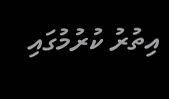އިތުރު ކުރުމުގައި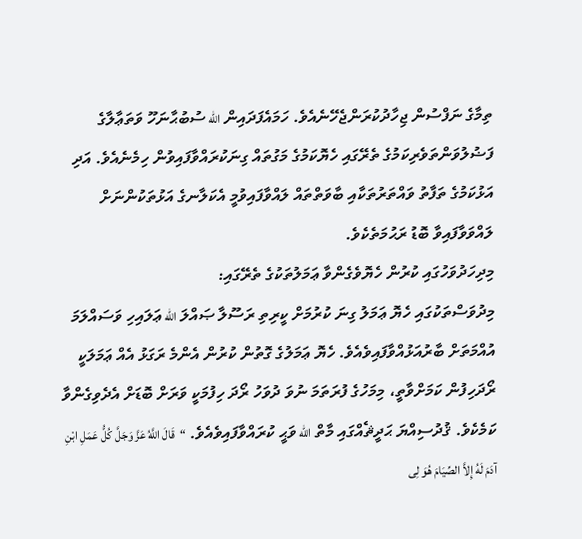ތިމާގެ ނަފްސުން ޖިހާދުކުރަންޖެހޭނެއެވެ. ހަމައެފަދައިން الله ސުބުޙާނަހޫ ވަތަޢާލާގެ ފަޟުލުވަންތަވެރިކަމުގެ ތެރޭގައި ހެޔޮކަމުގެ މަގުތައް ގިނަކުރައްވާފައިވުން ހިމެނެއެވެ. އަދި އަޅުކަމުގެ ތަފާތު ވައްތަރުތަކާއި ބާވަތްތައް ލައްވާފައިވުމީ އެކަލާނގެ އަޅުތަކުންނަށް ލައްވަވާފައިވާ ބޮޑު ރަޙުމަތެކެވެ.
މިދިހަދުވަހުގައި ކުރުން ހެޔޮވެގެންވާ ޢަމަލުތަކުގެ ތެރޭގައި:
މިދުވަސްތަކުގައި ހެޔޮ ޢަމަލު ގިނަ ކުރުމަށް ކީރިތި ރަސޫލާ ޞައްލަ الله ޢަލައިހި ވަސައްލަމަ އުއްމަތަށް ބާރުއަޅުއްވާފައިވެއެވެ. ހެޔޮ ޢަމަލުގެ ގޮތުން ކުރުން އެންމެ ރަގަޅު އެއް ޢަމަލަކީ ރޯދަހިފުން ކަމަށްވާތީ، މިމަހުގެ ފުރަތަމަ ނުވަ ދުވަހު ރޯދަ ހިފުމަކީ ވަރަށް ބޮޑަށް އެދެވިގެންވާ ކަމެކެވެ. ޤުދުސިއްޔަ ޙަދީޘެއްގައި މާތް الله ވަޙީ ކުރައްވާފައިވެއެވެ. “قَالَ اللَّهُ عَزَّ وَجَلَّ كُلُّ عَمَلِ ابْنِ آدَمَ لَهُ إِلاَّ الصِّيَامَ هُوَ لِى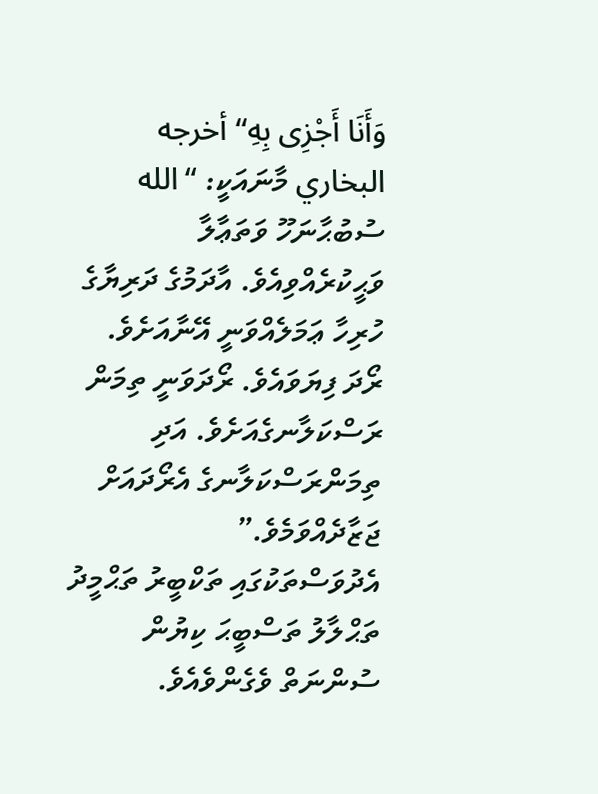وَأَنَا أَجْزِى بِهِ“ أخرجه البخاري މާނައަކީ: “الله ސުބުޙާނަހޫ ވަތަޢާލާ ވަޙީކުރެއްވިއެވެ. އާދަމުގެ ދަރިޔާގެ ހުރިހާ ޢަމަލެއްވަނީ އޭނާއަށެވެ. ރޯދަ ފިޔަވައެވެ. ރޯދަވަނީ ތިމަން ރަސްކަލާނގެއަށެވެ. އަދި ތިމަންރަސްކަލާނގެ އެރޯދައަށް ޖަޒާދެއްވަމެވެ.”
އެދުވަސްތަކުގައި ތަކްބީރު ތަޙްމީދު ތަޙްލާލު ތަސްބީޙަ ކިޔުން ސުންނަތް ވެގެންވެއެވެ.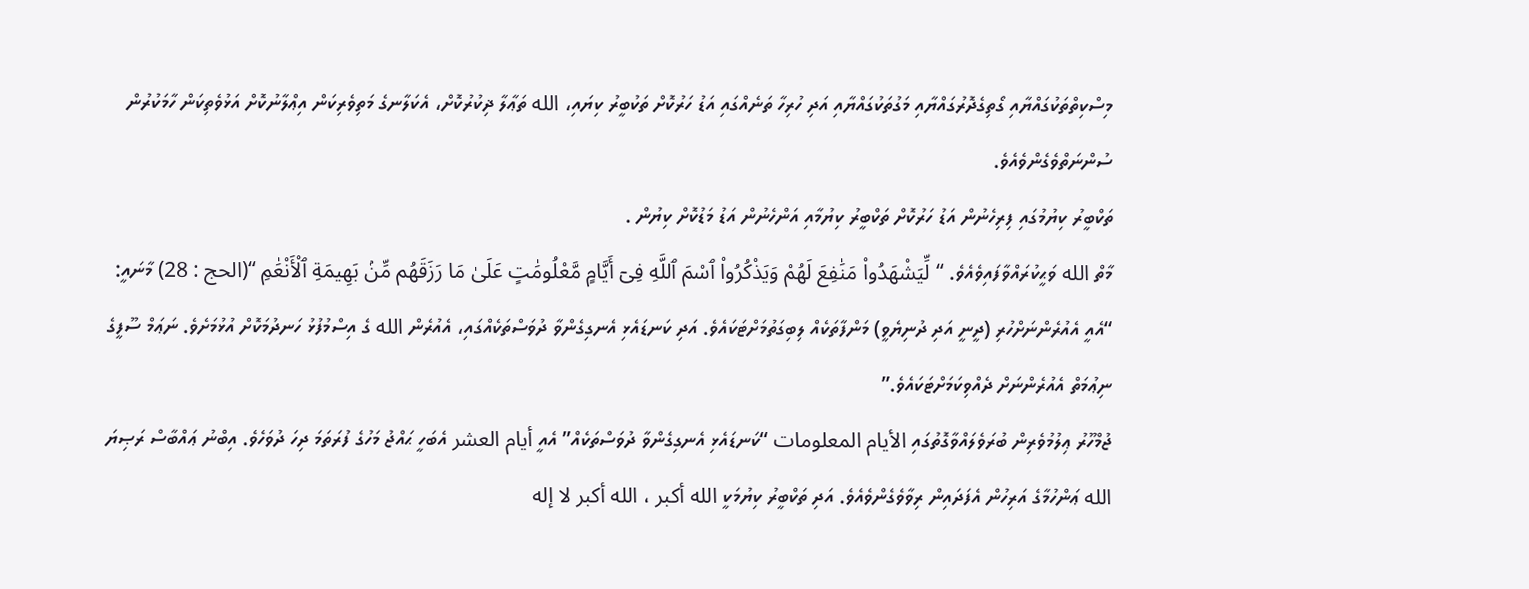މިސްކިތްތަކުގައްޔާއި ގޯތިގެދޮރުގައްޔާއި މަގުތަކުގައްޔާއި އަދި ހުރިހާ ތަނެއްގައި އަޑު ހަރުކޮށް ތަކުބީރު ކިޔައި، الله ތަޢާލާ ޛިކުރުކޮށް، އެކަލާނގެ މަތިވެރިކަން އިޢްލާނުކޮށް އަޅުވެތިކަން ހާމަކުރުން ސުންނަތްވެގެންވެއެވެ.
ތަކްބީރު ކިޔުމުގައި ފިރިހެނުން އަޑު ހަރުކޮށް ތަކްބީރު ކިޔުމާއި އަންހެނުން އަޑު މަޑުކޮށް ކިޔުން .
މާތް الله ވަޙީކުރައްވާފައިވެއެވެ. “لِّيَشْهَدُوا۟ مَنَٰفِعَ لَهُمْ وَيَذْكُرُوا۟ ٱسْمَ ٱللَّهِ فِىٓ أَيَّامٍ مَّعْلُومَٰتٍ عَلَىٰ مَا رَزَقَهُم مِّنۢ بَهِيمَةِ ٱلْأَنْعَٰمِ “(الحج : 28) މާނައީ: “އެއީ އެއުރެންނަށްހުރި (ދީނީ އަދި ދުނިޔެވީ) މަންފާތަކެއް ލިބިގަތުމަށްޓަކައެވެ. އަދި ކަނޑައެޅި އެނގިގެންވާ ދުވަސްތަކެއްގައި، އެއުރެން الله ގެ އިސްމުފުޅު ހަނދުމަކޮށް އުޅުމަށެވެ. ނަޢަމް ސޫފީގެ ނިޢުމަތް އެއުރެންނަށް ދެއްވިކަމަށްޓަކައެވެ.”
ޖުމްހޫރު ޢިލުމުވެރިން ބުރަވެލައްވާގޮތުގައި الأيام المعلومات “ކަނޑައެޅި އެނގިގެންވާ ދުވަސްތަކެއް” އެއީ أيام العشر އެބަހީ ޙައްޖު މަހުގެ ފުރަތަމަ ދިހަ ދުވަހެވެ. އިބްނު ޢައްބާސް ރަޞިޔަ الله ޢަންހުމާގެ އަރިހުން އެފަދައިން ރިވާވެގެންވެއެވެ. އަދި ތަކްބީރު ކިޔުމަކީ الله أكبر ، الله أكبر لا إله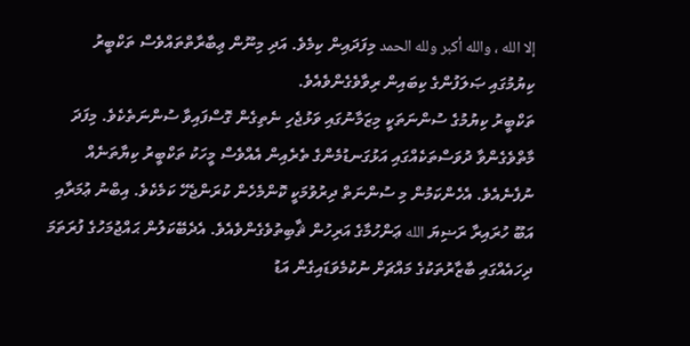إلا الله ، والله أكبر ولله الحمد މިފަދައިން ކިމެވެ. އަދި މިނޫން ޢިބާރާތްތައްވެސް ތަކްބީރު ކިޔުމުގައި ޞަލަފުންގެ ކިބައިން ރިވާވެގެންވެއެވެ.
ތަކްބީރު ކިޔުމުގެ ސުންނަތަކީ މިޒަމާނުގައި ވަޅުޖެހި ނެތިގެން ގޮސްފައިވާ ސުންނަތެކެވެ. މިފަދަ މާތްވެގެންވާ ދުވަސްތަކެއްގައި އަޅުގަނޑުމެންގެ ތެރެއިން އެއްވެސް މީހަކު ތަކްބީރު ކިޔާތަނެއް ނުފެނެއެވެ. އެހެންކަމުން މި ސުންނަތް ދިރުވުމަކީ ކޮންމެހެން ކުރަންޖެހޭ ކަމެކެވެ. އިބްނު ޢުމަރާއި އަބޫ ހުރައިރާ ރަޟިޔަ الله ޢަންހުމާގެ އަރިހުން ޘާބިތުވެގެންވެއެވެ. އެދެބޭކަލުން ޙައްޖުމަހުގެ ފުރަތަމަ ދިހައެއްގައި ބާޒާރުތަކުގެ މައްޗަށް ނުކުމެވަޑައިގެން އަޑު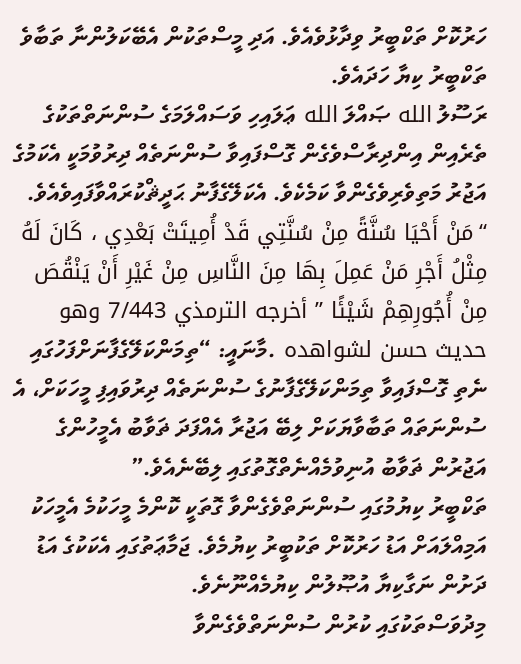ހަރުކޮށް ތަކްބީރު ވިދާޅުވެއެވެ. އަދި މީސްތަކުން އެބޭކަލުންނާ ތަބާވެ ތަކްބީރު ކިޔާ ހަދައެވެ.
ރަސޫލު الله ޞައްލަ الله ޢަލައިހި ވަސައްލަމަގެ ސުންނަތްތަކުގެ ތެރެއިން އިންދިރާސްވެގެން ގޮސްފައިވާ ސުންނަތެއް ދިރުވުމަކީ އެކަމުގެ އަޖުރު މަތިވެރިވެގެންވާ ކަމެކެވެ. އެކަލޭގެފާނު ޙަދީޘްކުރައްވާފައިވެއެވެ. “مَنْ أَحْيَا سُنَّةً مِنْ سُنَّتِي قَدْ أُمِيتَتْ بَعْدِي ، كَانَ لَهُ مِثْلُ أَجْرِ مَنْ عَمِلَ بِهَا مِنَ النَّاسِ مِنْ غَيْرِ أَنْ يَنْقُصَ مِنْ أُجُورِهِمْ شَيْئًا ” أخرجه الترمذي 7/443 وهو حديث حسن لشواهده .މާނައީ: “ތިމަންކަލޭގެފާނަށްފަހުގައި ނެތި ގޮސްފައިވާ ތިމަންކަލޭގެފާނުގެ ސުންނަތެއް ދިރުވައިފި މީހަކަށް، އެ ސުންނަތައް ތަބާވާޔަކަށް ލިބޭ އަޖުރާ އެއްފަދަ ޡަވާބު އެމީހުންގެ އަޖުރުން ޡަވާބު އުނިވުމެއްނެތްގޮތުގައި ލިބޭނެއެވެ.”
ތަކްބީރު ކިޔުމުގައި ސުންނަތްވެގެންވާ ގޮތަކީ ކޮންމެ މީހަކުމެ އެމީހަކު އަމިއްލައަށް އަޑު ހަރުކޮށް ތަކުބީރު ކިޔުމެވެ. ޖަމާޢަތުގައި އެކަކުގެ އަޑު ދަށުން ނަގާކިޔާ އުޞޫލުން ކިޔުމެއްނޫނެވެ.
މިދުވަސްތަކުގައި ކުރުން ސުންނަތްވެގެންވާ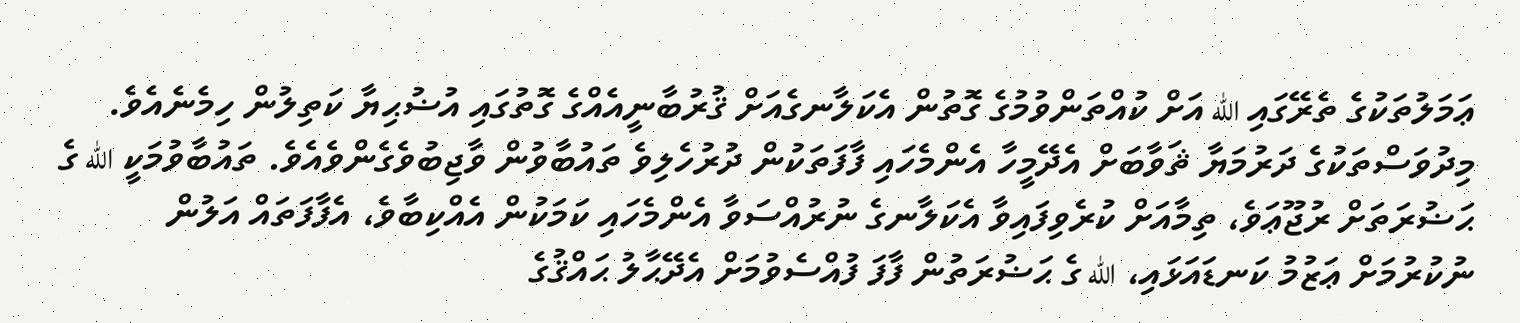ޢަމަލުތަކުގެ ތެރޭގައި الله އަށް ކުއްތަންވުމުގެ ގޮތުން އެކަލާނގެއަށް ޤުރުބާނީއެއްގެ ގޮތުގައި އުޟުޙިޔާ ކަތިލުން ހިމެނެއެވެ.
މިދުވަސްތަކުގެ ދަރުމަޔާ ޘަވާބަށް އެދޭމީހާ އެންމެހައި ފާފަތަކުން ދުރުހެލިވެ ތައުބާވުން ވާޖިބުވެގެންވެއެވެ. ތައުބާވުމަކީ الله ގެ ޙަޟުރަތަށް ރުޖޫޢަވެ، ތިމާއަށް ކުރެވިފައިވާ އެކަލާނގެ ނުރުއްސަވާ އެންމެހައި ކަމަކުން އެއްކިބާވެ، އެފާފަތައް އަލުން ނުކުރުމަށް ޢަޒުމު ކަނޑައަޅައި، الله ގެ ޙަޟުރަތުން ފާފަ ފުއްސެވުމަށް އެދޭޙާލު ޙައްޤުގެ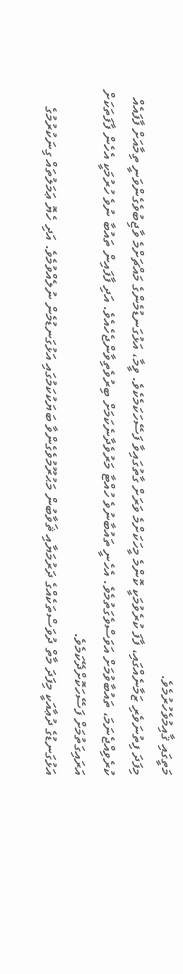މަތީގައި ޤާއިމުވެހުރުމެވެ.
މިފަދަ ފިތުނަވެރި ޒަމާނެއްގައި، ފާފަ ކުރެވުމަކީ ކޮންމެ މީހަކަށްމެ ވަރަށް ގާތުގައިވާ ފަސޭހަކަމެކެވެ. ވީމާ، އަޅުގަނޑުމެންގެ މައްޗަށްމެ ވާޖިބުވެގެންވަނީ ތިމާއަށް ފާފައެއް ކުރެވިއްޖެނަމަ، ތައުބާވުމަށް އަވަސްވެގަތުމެވެ. އެހެނީ ތައުބާނުވެ ހުއްޓާ މަރުވެދާނެކަމަށް ބިރުވެތިވާންޖެހެއެވެ. އަދި ފާފައިން ތައުބާ ނުވެ ހުރުމަކީ އެހެން ފާފަތަކަށް އަރައިގަތުމަށް ފަސޭހަކޮށްދޭކަމެވެ.
އަޅުގަނޑުގެ ދުޢާއަކީ މިފަދަ މާތް ދުވަސްތަކެއްގެ ދަރުމަޔާއި ޘަވާބުން މަޙުރޫމުވެގެންވާ ބަޔަކުކަމުގައި އަޅުގަނޑުމެން ނުލެއްވުމެވެ. އަދި ހެޔޮ ޢަމަލުތައް ގިނަކުރުމުގެ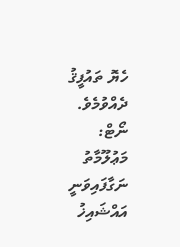ހެޔޮ ތައުފީޤު ދެއްވުމެވެ.
ނޯޓް: މަޢުލޫމާތު ނަގާފައިވަނީ އައްޝައިޚު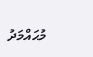މުޙައްމަދު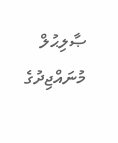ޞާލިޙުލް މުނައްޖިދުގެ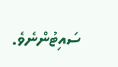ސައިޓުންނެވެ.